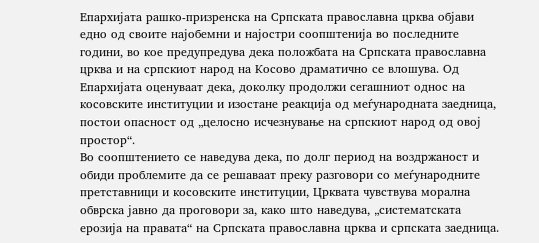Епархијата рашко-призренска на Српската православна црква објави едно од своите најобемни и најостри соопштенија во последните години, во кое предупредува дека положбата на Српската православна црква и на српскиот народ на Косово драматично се влошува. Од Епархијата оценуваат дека, доколку продолжи сегашниот однос на косовските институции и изостане реакција од меѓународната заедница, постои опасност од „целосно исчезнување на српскиот народ од овој простор“.
Во соопштението се наведува дека, по долг период на воздржаност и обиди проблемите да се решаваат преку разговори со меѓународните претставници и косовските институции, Црквата чувствува морална обврска јавно да проговори за, како што наведува, „систематската ерозија на правата“ на Српската православна црква и српската заедница.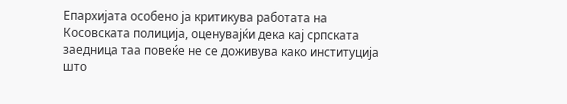Епархијата особено ја критикува работата на Косовската полиција, оценувајќи дека кај српската заедница таа повеќе не се доживува како институција што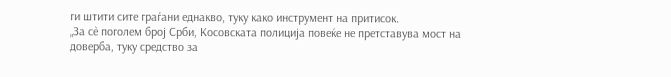ги штити сите граѓани еднакво, туку како инструмент на притисок.
„За сѐ поголем број Срби, Косовската полиција повеќе не претставува мост на доверба, туку средство за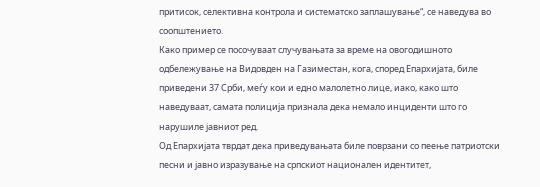притисок, селективна контрола и систематско заплашување“, се наведува во соопштението.
Како пример се посочуваат случувањата за време на овогодишното одбележување на Видовден на Газиместан, кога, според Епархијата, биле приведени 37 Срби, меѓу кои и едно малолетно лице, иако, како што наведуваат, самата полиција признала дека немало инциденти што го нарушиле јавниот ред.
Од Епархијата тврдат дека приведувањата биле поврзани со пеење патриотски песни и јавно изразување на српскиот национален идентитет,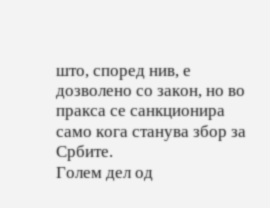што, според нив, е дозволено со закон, но во пракса се санкционира само кога станува збор за Србите.
Голем дел од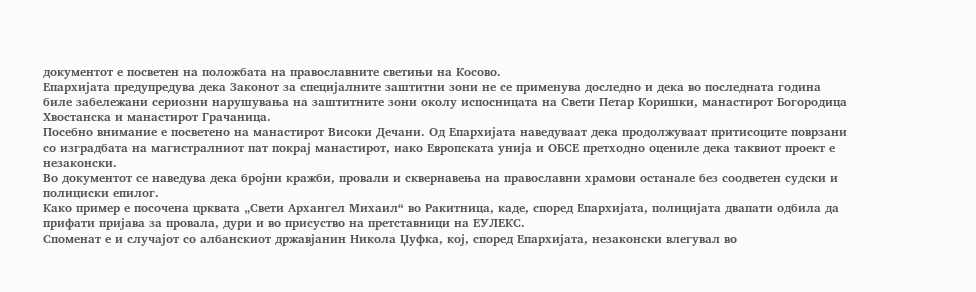документот е посветен на положбата на православните светињи на Косово.
Епархијата предупредува дека Законот за специјалните заштитни зони не се применува доследно и дека во последната година биле забележани сериозни нарушувања на заштитните зони околу испосницата на Свети Петар Коришки, манастирот Богородица Хвостанска и манастирот Грачаница.
Посебно внимание е посветено на манастирот Високи Дечани. Од Епархијата наведуваат дека продолжуваат притисоците поврзани со изградбата на магистралниот пат покрај манастирот, иако Европската унија и ОБСЕ претходно оцениле дека таквиот проект е незаконски.
Во документот се наведува дека бројни кражби, провали и сквернавења на православни храмови останале без соодветен судски и полициски епилог.
Како пример е посочена црквата „Свети Архангел Михаил“ во Ракитница, каде, според Епархијата, полицијата двапати одбила да прифати пријава за провала, дури и во присуство на претставници на ЕУЛЕКС.
Споменат е и случајот со албанскиот државјанин Никола Џуфка, кој, според Епархијата, незаконски влегувал во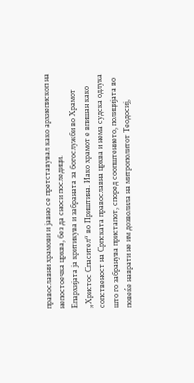православни храмови и јавно се претставувал како архиепископ на непостоечка црква, без да сноси последици.
Епархијата ја критикува и забраната за богослужби во Храмот „Христос Спасител“ во Приштина. Иако храмот е впишан како сопственост на Српската православна црква и нема судска одлука што го забранува пристапот, според соопштението, полицијата во повеќе наврати не им дозволила на митрополитот Теодосиј,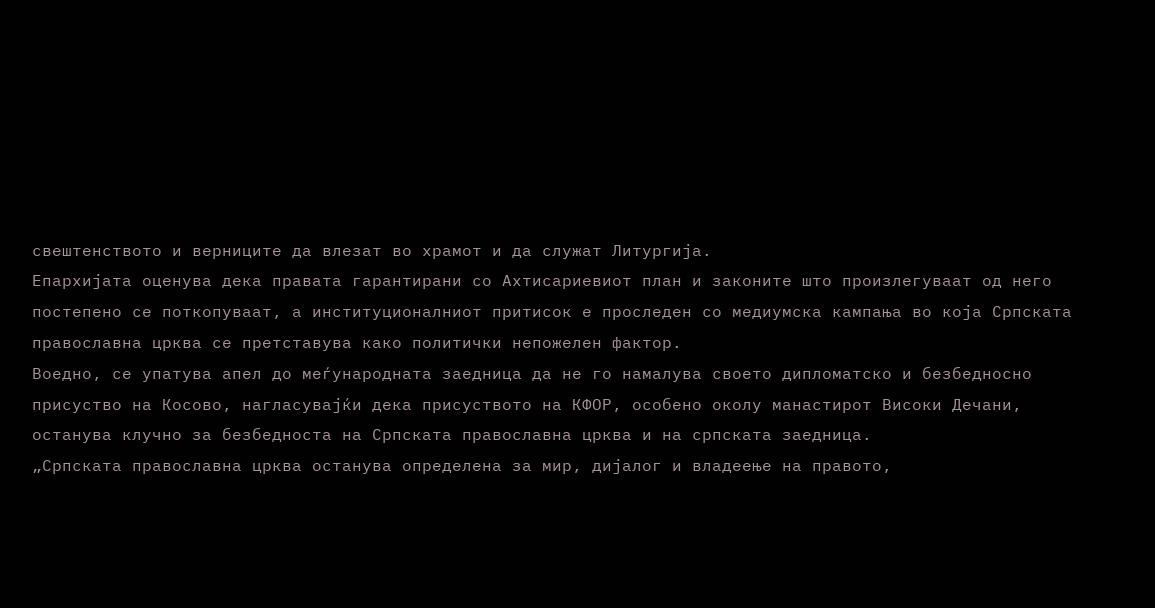свештенството и верниците да влезат во храмот и да служат Литургија.
Епархијата оценува дека правата гарантирани со Ахтисариевиот план и законите што произлегуваат од него постепено се поткопуваат, а институционалниот притисок е проследен со медиумска кампања во која Српската православна црква се претставува како политички непожелен фактор.
Воедно, се упатува апел до меѓународната заедница да не го намалува своето дипломатско и безбедносно присуство на Косово, нагласувајќи дека присуството на КФОР, особено околу манастирот Високи Дечани, останува клучно за безбедноста на Српската православна црква и на српската заедница.
„Српската православна црква останува определена за мир, дијалог и владеење на правото,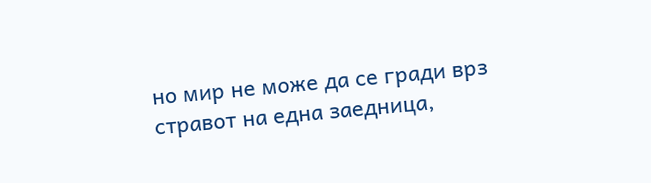но мир не може да се гради врз стравот на една заедница,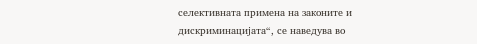селективната примена на законите и дискриминацијата“, се наведува во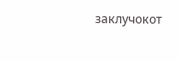заклучокот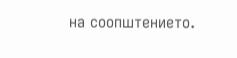на соопштението.